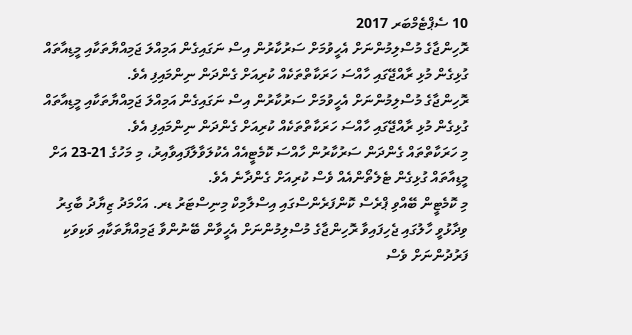10 ސެޕްޓެމްބަރ 2017
ރޮހިންޖާގެ މުސްލިމުންނަށް އެހީވުމަށް ސަރުކާރުން އިސް ނަގައިގެން އަމިއްލަ ޖަމިއްޔާތަކާއި މީޑިއާތައް ގުޅިގެން މުޅި ރާއްޖޭގައި ހާއްސަ ހަރަކާތްތަކެއް ކުރިއަށް ގެންދަން ނިންމައިފި އެވެ.
ރޮހިންޖާގެ މުސްލިމުންނަށް އެހީވުމަށް ސަރުކާރުން އިސް ނަގައިގެން އަމިއްލަ ޖަމިއްޔާތަކާއި މީޑިއާތައް ގުޅިގެން މުޅި ރާއްޖޭގައި ހާއްސަ ހަރަކާތްތަކެއް ކުރިއަށް ގެންދަން ނިންމައިފި އެވެ.
މި ހަރަކާތްތައް ގެންދަން ސަރުކާރުން ހާއްސަ ކޮމެޓީއެއް އެކުލަވާލާފައިވާއިރު، މި މަހުގެ 21-23 އަށް މީޑިއާތައް ގުޅިގެން ޓެލެތޯންއެއް ވެސް ކުރިއަށް ގެންދާނެ އެވެ.
މި ކޮމެޓީން ބޭއްވި ޕްރެސް ކޮންފަރެންސްގައި އިސްލާމިކް މިނިސްޓަރު ޑރ. އަހްމަދު ޒިޔާދު ބާގިރު ވިދާޅުވީ ހާލުގައި ޖެހިފައިވާ ރޮހިންޖާގެ މުސްލިމުންނަށް އެހީވާން ބޭނުންވާ ޖަމިއްޔާތަކާއި ވަކިވަކި ފަރުދުންނަށް ވެސް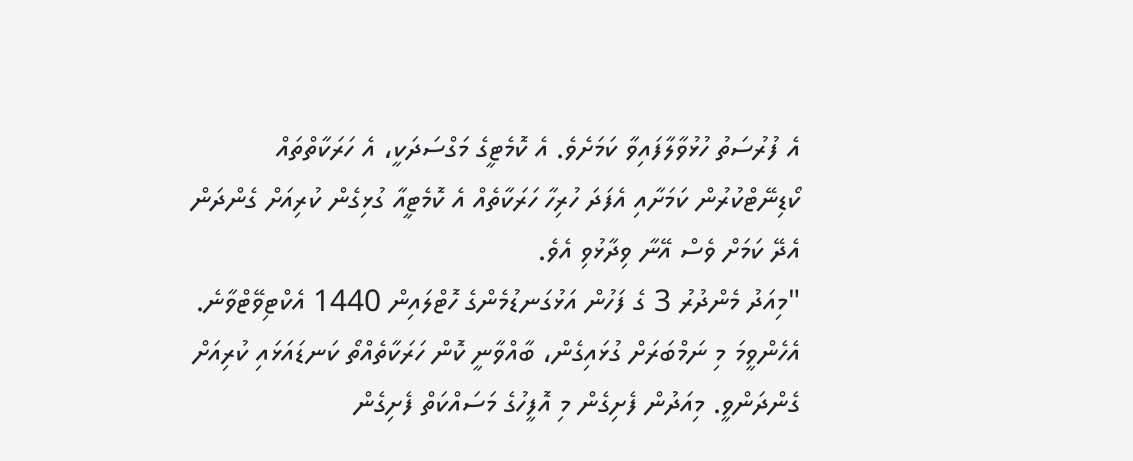އެ ފުރުސަތު ހުޅުވާލާފައިވާ ކަމަށެވެ. އެ ކޮމެޓީގެ މަގްސަދަކީ، އެ ހަރަކާތްތައް ކޯޑިނޭޓްކުރުން ކަމަށާއި އެފަދަ ހުރިހާ ހަރަކާތެއް އެ ކޮމެޓީއާ ގުޅިގެން ކުރިއަށް ގެންދަން އެދޭ ކަމަށް ވެސް އޭނާ ވިދާޅުވި އެވެ.
"މިއަދު މެންދުރު 3 ގެ ފަހުން އަޅުގަނޑުމެންގެ ހޮޓްލައިން 1440 އެކްޓިވޭޓްވާނެ. އެހެންވީމަ މި ނަމްބަރަށް ގުޅައިގެން، ބާއްވާނީ ކޮން ހަރަކާތެއްތޯ ކަނޑައަޅައި ކުރިއަށް ގެންދަންވީ. މިއަދުން ފެށިގެން މި އޮފީހުގެ މަސައްކަތް ފެށިގެން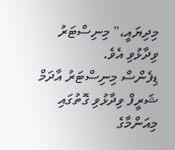މިދިޔައީ،" މިނިސްޓަރު ވިދާޅުވި އެވެ.
ޑިފެންސް މިނިސްޓަރު އާދަމް ޝަރީފް ވިދާޅުވި ގޮތުގައި މިއަންމާގެ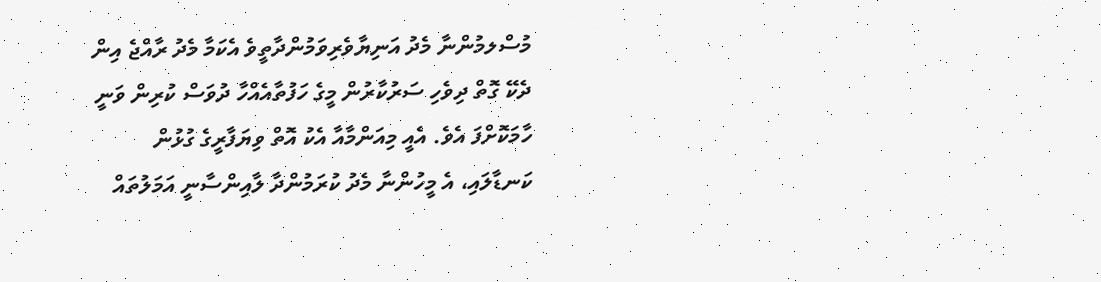މުސްލމުންނާ މެދު އަނިޔާވެރިވަމުންދާތީވެ އެކަމާ މެދު ރާއްޖެ އިން ދެކޭ ގޮތް ދިވެހި ސަރުކާރުން މީގެ ހަފުތާއެއްހާ ދުވަސް ކުރިން ވަނީ ހާމަކޮށްފަ އެވެ. އެއީ މިއަންމާއާ އެކު އޮތް ވިޔަފާރީގެ ގުޅުން ކަނޑާލައި، އެ މީހުންނާ މެދު ކުރަމުންދާ ލާއިންސާނީ އަމަލުތައް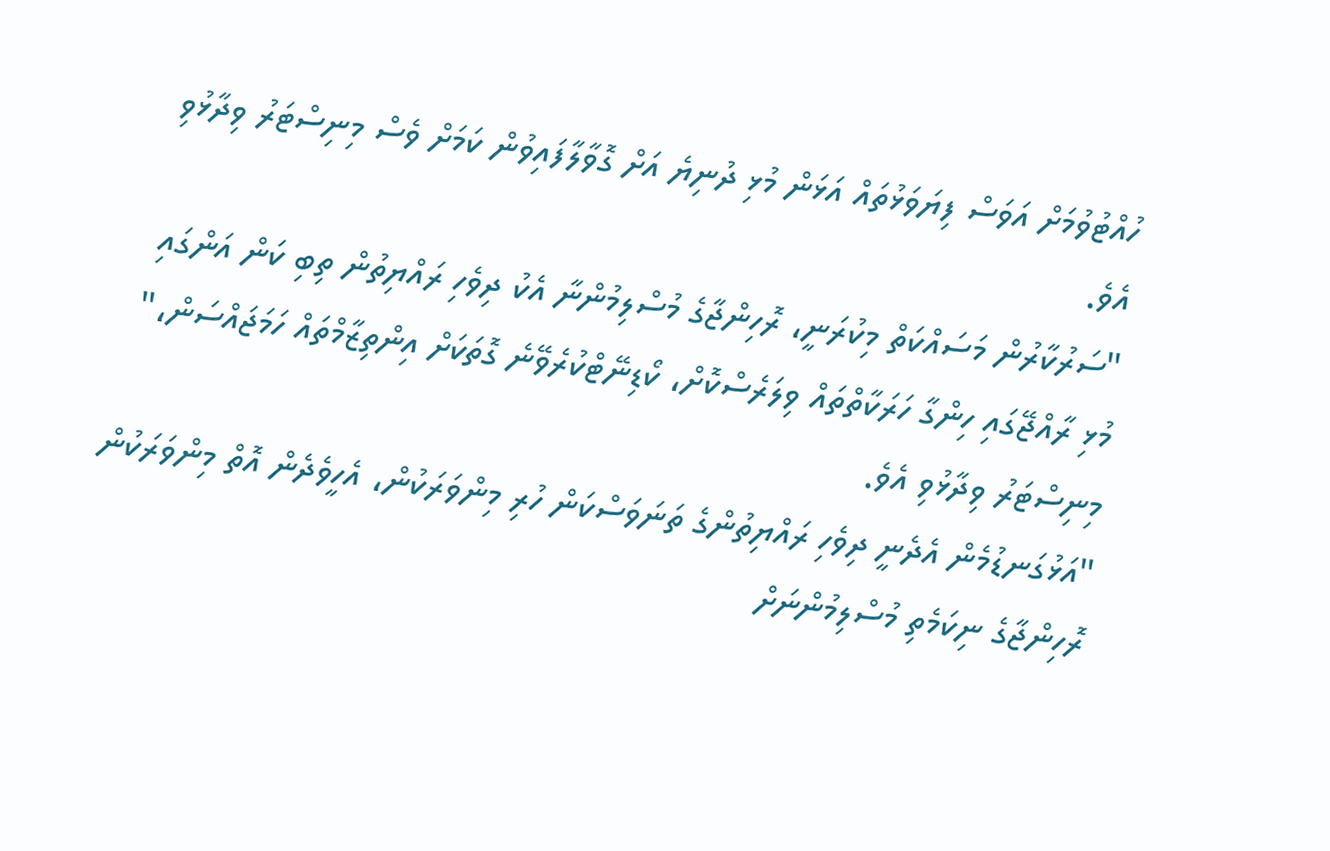ހުއްޓުވުމަށް އަވަސް ފިޔަވަޅުތައް އަޅަން މުޅި ދުނިޔެ އަށް ގޮވާލާފައިވުން ކަމަށް ވެސް މިނިސްޓަރު ވިދާޅުވި އެވެ.
"ސަރުކާރުން މަސައްކަތް މިކުރަނީ، ރޮހިންޖާގެ މުސްލިމުންނާ އެކު ދިވެހި ރައްޔިތުން ތިބި ކަން އަންގައި މުޅި ރާއްޖޭގައި ހިންގާ ހަރަކާތްތައް ވިލަރެސްކޮށް، ކޯޑިނޭޓްކުރެވޭނެ ގޮތަކަށް އިންތިޒާމްތައް ހަމަޖައްސަން،" މިނިސްޓަރު ވިދާޅުވި އެވެ.
"އަޅުގަނޑުމެން އެދެނީ ދިވެހި ރައްޔިތުންގެ ތަނަވަސްކަން ހުރި މިންވަރަކުން، އެހީވެދެން އޮތް މިންވަރަކުން ރޮހިންޖާގެ ނިކަމެތި މުސްލިމުންނަށް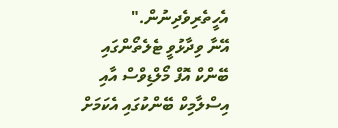އެހީތެރިވެދިނުން."
އޭނާ ވިދާޅުވީ ޓެލެތޯންގައި ބޭންކް އޮފް މޯލްޑިވްސް އާއި އިސްލާމިކް ބޭންކުގައި އެކަމަށް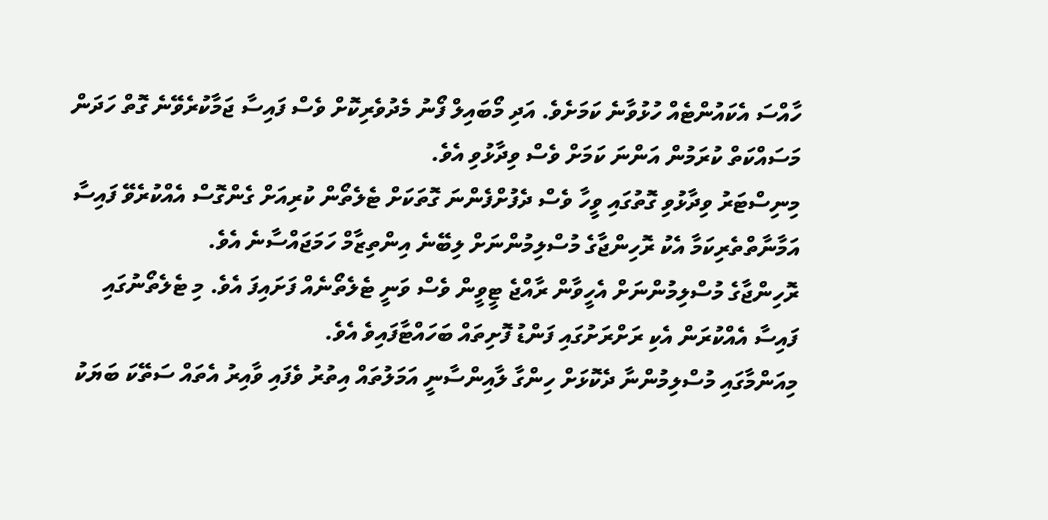ހާއްސަ އެކައުންޓެއް ހުޅުވާނެ ކަމަށެވެ. އަދި މޯބައިލް ފޯނު މެދުވެރިކޮށް ވެސް ފައިސާ ޖަމާކުރެވޭނެ ގޮތް ހަދަން މަސައްކަތް ކުރަމުން އަންނަ ކަމަށް ވެސް ވިދާޅުވި އެވެ.
މިނިސްޓަރު ވިދާޅުވި ގޮތުގައި ވީހާ ވެސް ދެފުށްފެންނަ ގޮތަކަށް ޓެލެތޯން ކުރިއަށް ގެންގޮސް އެއްކުރެވޭ ފައިސާ އަމާނާތްތެރިކަމާ އެކު ރޮހިންޖާގެ މުސްލިމުންނަށް ލިބޭނެ އިންތިޒާމް ހަމަޖައްސާނެ އެވެ.
ރޮހިންޖާގެ މުސްލިމުންނަށް އެހީވާން ރާއްޖެ ޓީވީން ވެސް ވަނީ ޓެލެތޯނެއް ފަށައިފަ އެވެ. މި ޓެލެތޯނުގައި ފައިސާ އެއްކުރަން އެކި ރަށްރަށުގައި ފަންޑު ފޮށިތައް ބަހައްޓާފައިވެ އެވެ.
މިއަންމާގައި މުސްލިމުންނާ ދެކޮޅަށް ހިންގާ ލާއިންސާނީ އަމަލުތައް އިތުރު ވެފައި ވާއިރު އެތައް ސަތޭކަ ބަޔަކު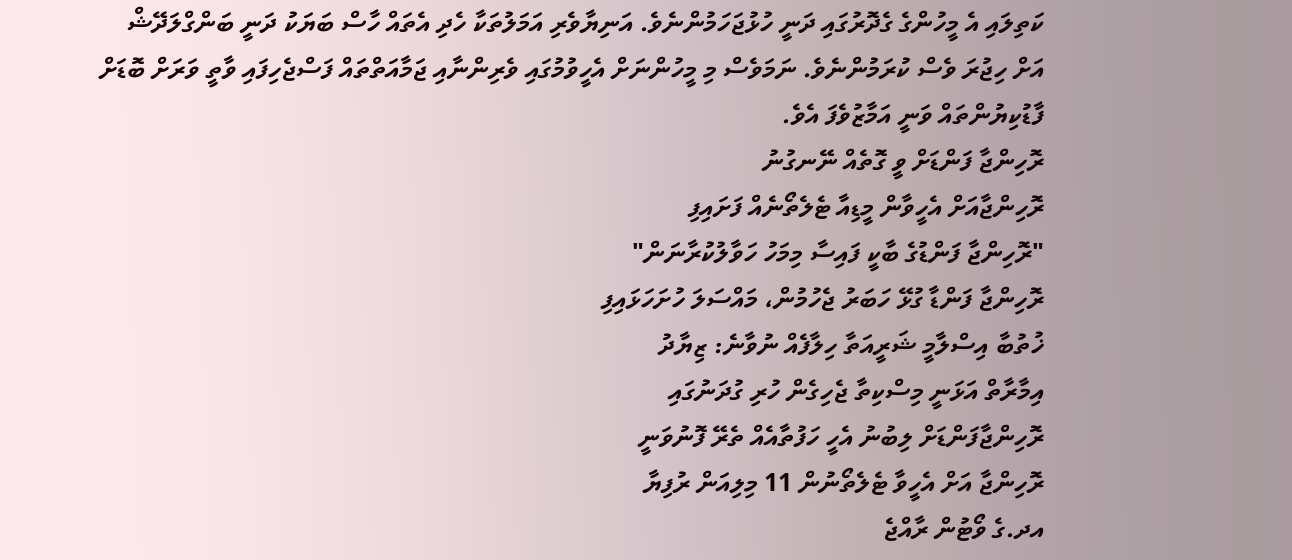ކަތިލައި އެ މީހުންގެ ގެދޮރުގައި ދަނީ ހުޅުޖަހަމުންނެވެ. އަނިޔާވެރި އަމަލުތަކާ ހެދި އެތައް ހާސް ބަޔަކު ދަނީ ބަންގްލަދޭޝް އަށް ހިޖުރަ ވެސް ކުރަމުންނެވެ. ނަމަވެސް މި މީހުންނަށް އެހީވުމުގައި ވެރިންނާއި ޖަމާއަތްތައް ފަސްޖެހިފައި ވާތީ ވަރަށް ބޮޑަށް ފާޑުކިޔުންތައް ވަނީ އަމާޒުވެފަ އެވެ.
ރޮހިންޖާ ފަންޑަށް ވީ ގޮތެއް ނޭނގުނު
ރޮހިންޖާއަށް އެހީވާން މީޑިއާ ޓެލެތޯނެއް ފަށައިފި
"ރޮހިންޖާ ފަންޑުގެ ބާކީ ފައިސާ މިމަހު ހަވާލުކުރާނަން"
ރޮހިންޖާ ފަންޑާ ގުޅޭ ހަބަރު ޖެހުމުން، މައްސަލަ ހުށަހަޅައިފި
ޚުތުބާ އިސްލާމީ ޝަރީއަތާ ހިލާފެއް ނުވާނެ: ޒިޔާދު
އިމާރާތް އަޅަނީ މިސްކިތާ ޖެހިގެން ހުރި ގުދަނުގައި
ރޮހިންޖާފަންޑަށް ލިބުނު އެހީ ހަފުތާއެއް ތެރޭ ފޮނުވަނީ
ރޮހިންޖާ އަށް އެހީވާ ޓެލެތޯނުން 11 މިލިއަން ރުފިޔާ
އދ.ގެ ވޯޓުން ރާއްޖެ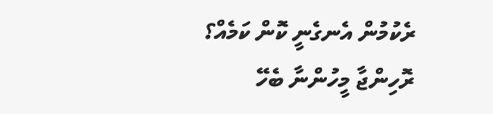ރެކުމުން އެނގެނީ ކޮން ކަމެއް؟
ރޮހިންޖާ މީހުންނާ ބެހޭ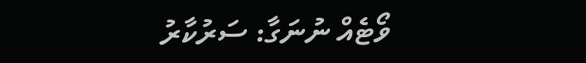ވޯޓެއް ނުނަގާ: ސަރުކާރު